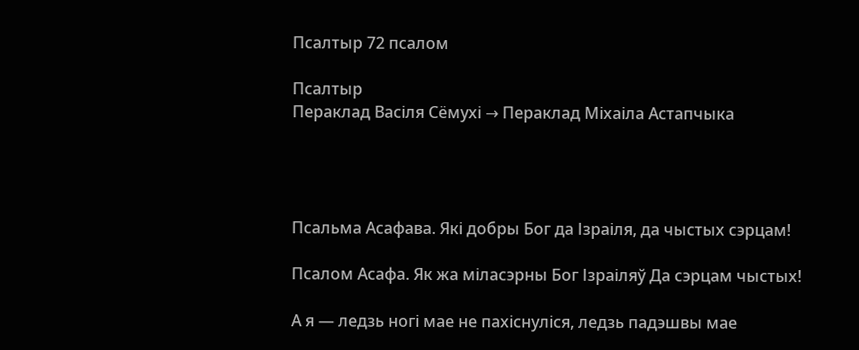Псалтыр 72 псалом

Псалтыр
Пераклад Васіля Сёмухі → Пераклад Міхаіла Астапчыка




Псальма Асафава. Які добры Бог да Ізраіля, да чыстых сэрцам!

Псалом Асафа. Як жа міласэрны Бог Ізраіляў Да сэрцам чыстых!

А я — ледзь ногі мае не пахіснуліся, ледзь падэшвы мае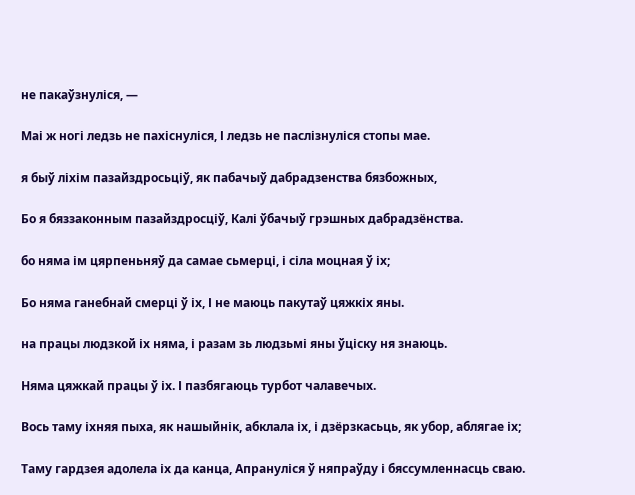не пакаўзнуліся, —

Маі ж ногі ледзь не пахіснуліся, І ледзь не паслізнуліся стопы мае.

я быў ліхім пазайздросьціў, як пабачыў дабрадзенства бязбожных,

Бо я бяззаконным пазайздросціў, Калі ўбачыў грэшных дабрадзёнства.

бо няма ім цярпеньняў да самае сьмерці, і сіла моцная ў іх;

Бо няма ганебнай смерці ў іх, І не маюць пакутаў цяжкіх яны.

на працы людзкой іх няма, і разам зь людзьмі яны ўціску ня знаюць.

Няма цяжкай працы ў іх. І пазбягаюць турбот чалавечых.

Вось таму іхняя пыха, як нашыйнік, абклала іх, і дзёрзкасьць, як убор, аблягае іх;

Таму гардзея адолела іх да канца, Апрануліся ў няпраўду і бяссумленнасць сваю.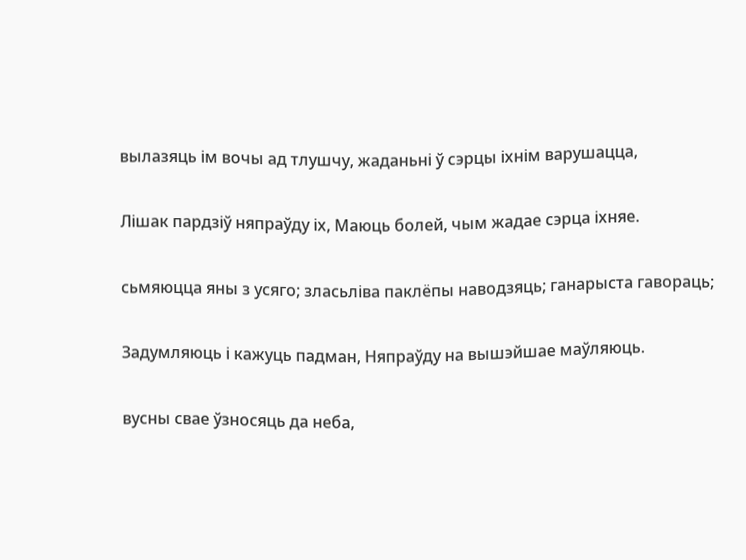вылазяць ім вочы ад тлушчу, жаданьні ў сэрцы іхнім варушацца,

Лішак пардзіў няпраўду іх, Маюць болей, чым жадае сэрца іхняе.

сьмяюцца яны з усяго; зласьліва паклёпы наводзяць; ганарыста гавораць;

Задумляюць і кажуць падман, Няпраўду на вышэйшае маўляюць.

вусны свае ўзносяць да неба,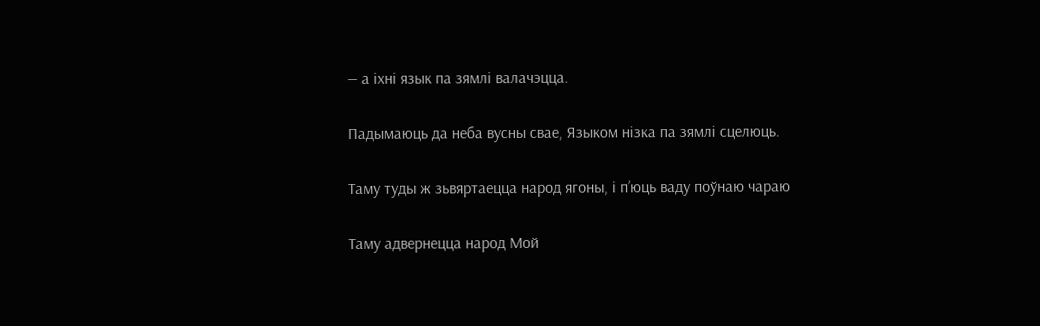— а іхні язык па зямлі валачэцца.

Падымаюць да неба вусны свае, Языком нізка па зямлі сцелюць.

Таму туды ж зьвяртаецца народ ягоны, і п’юць ваду поўнаю чараю

Таму адвернецца народ Мой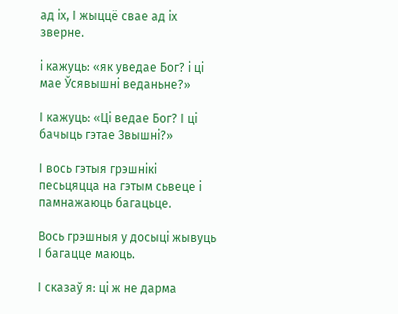ад іх, І жыццё свае ад іх зверне.

і кажуць: «як уведае Бог? і ці мае Ўсявышні веданьне?»

І кажуць: «Ці ведае Бог? І ці бачыць гэтае Звышні?»

І вось гэтыя грэшнікі песьцяцца на гэтым сьвеце і памнажаюць багацьце.

Вось грэшныя у досыці жывуць І багацце маюць.

І сказаў я: ці ж не дарма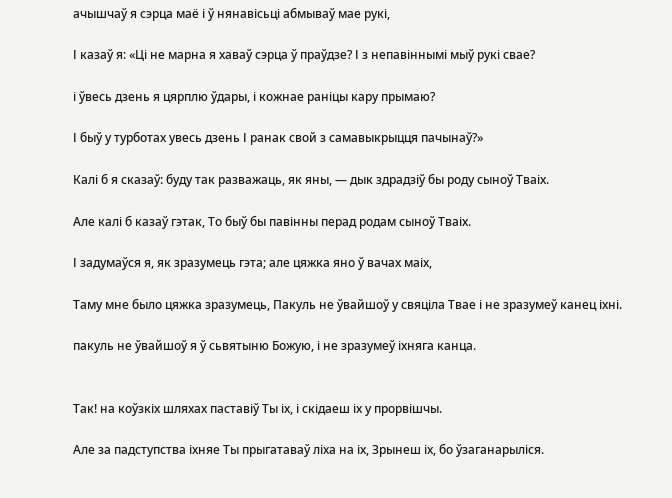ачышчаў я сэрца маё і ў нянавісьці абмываў мае рукі,

І казаў я: «Ці не марна я хаваў сэрца ў праўдзе? І з непавіннымі мыў рукі свае?

і ўвесь дзень я цярплю ўдары, і кожнае раніцы кару прымаю?

І быў у турботах увесь дзень І ранак свой з самавыкрыцця пачынаў?»

Калі б я сказаў: буду так разважаць, як яны, — дык здрадзіў бы роду сыноў Тваіх.

Але калі б казаў гэтак, То быў бы павінны перад родам сыноў Тваіх.

І задумаўся я, як зразумець гэта; але цяжка яно ў вачах маіх,

Таму мне было цяжка зразумець, Пакуль не ўвайшоў у свяціла Твае і не зразумеў канец іхні.

пакуль не ўвайшоў я ў сьвятыню Божую, і не зразумеў іхняга канца.


Так! на коўзкіх шляхах паставіў Ты іх, і скідаеш іх у прорвішчы.

Але за падступства іхняе Ты прыгатаваў ліха на іх, Зрынеш іх, бо ўзаганарыліся.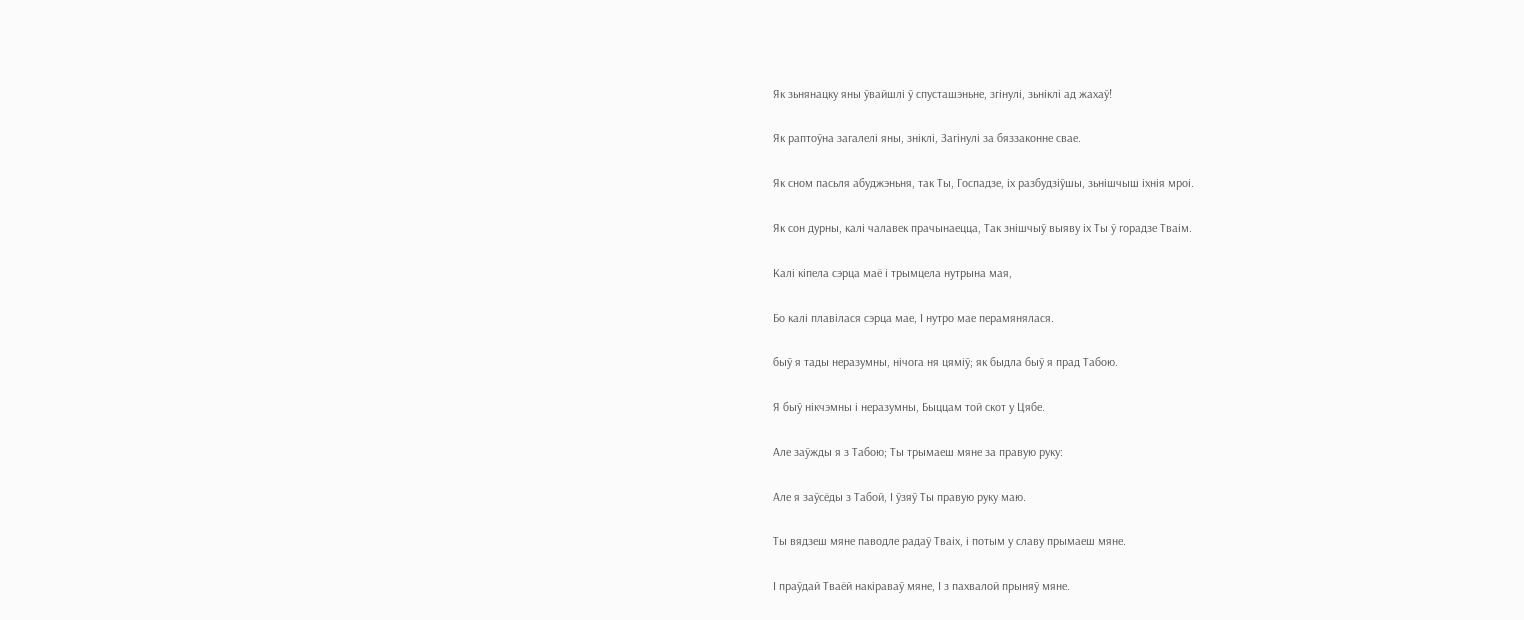Як зьнянацку яны ўвайшлі ў спусташэньне, згінулі, зьніклі ад жахаў!

Як раптоўна загалелі яны, зніклі, Загінулі за бяззаконне свае.

Як сном пасьля абуджэньня, так Ты, Госпадзе, іх разбудзіўшы, зьнішчыш іхнія мроі.

Як сон дурны, калі чалавек прачынаецца, Так знішчыў выяву іх Ты ў горадзе Тваім.

Калі кіпела сэрца маё і трымцела нутрына мая,

Бо калі плавілася сэрца мае, І нутро мае перамянялася.

быў я тады неразумны, нічога ня цяміў; як быдла быў я прад Табою.

Я быў нікчэмны і неразумны, Быццам той скот у Цябе.

Але заўжды я з Табою; Ты трымаеш мяне за правую руку:

Але я заўсёды з Табой, І ўзяў Ты правую руку маю.

Ты вядзеш мяне паводле радаў Тваіх, і потым у славу прымаеш мяне.

І праўдай Тваёй накіраваў мяне, І з пахвалой прыняў мяне.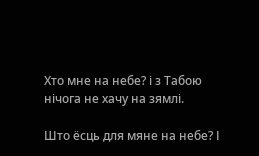Хто мне на небе? і з Табою нічога не хачу на зямлі.

Што ёсць для мяне на небе? І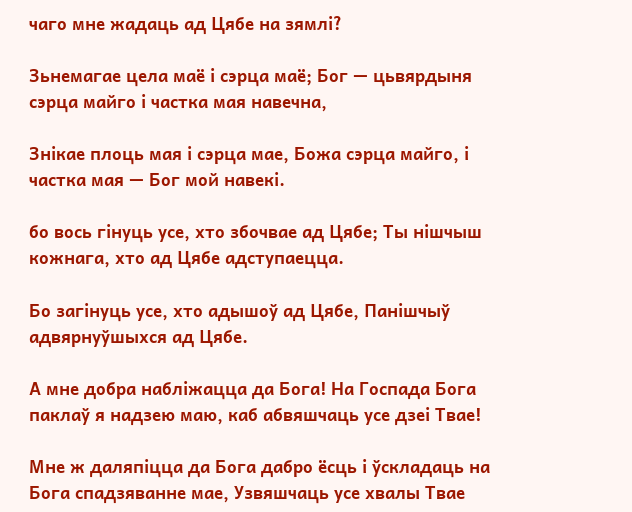чаго мне жадаць ад Цябе на зямлі?

Зьнемагае цела маё і сэрца маё; Бог — цьвярдыня сэрца майго і частка мая навечна,

Знікае плоць мая і сэрца мае, Божа сэрца майго, і частка мая — Бог мой навекі.

бо вось гінуць усе, хто збочвае ад Цябе; Ты нішчыш кожнага, хто ад Цябе адступаецца.

Бо загінуць усе, хто адышоў ад Цябе, Панішчыў адвярнуўшыхся ад Цябе.

А мне добра набліжацца да Бога! На Госпада Бога паклаў я надзею маю, каб абвяшчаць усе дзеі Твае!

Мне ж даляпіцца да Бога дабро ёсць і ўскладаць на Бога спадзяванне мае, Узвяшчаць усе хвалы Твае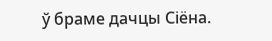ў браме дачцы Сіёна.